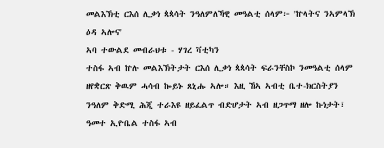መልእኽቲ ርእሰ ሊቃነ ጳጳሳት ንዓለምለኻዊ መዓልቲ ሰላም፦ 'ኵላትና ንኣምላኽ ዕዳ ኣሎና'
ኣባ ተውልደ መብራህቱ - ሃገረ ቫቲካን
ተስፋ ኣብ ኵሉ መልእኽትታት ርእሰ ሊቃነ ጳጳሳት ፍራንቸስኮ ንመዓልቲ ሰላም ዘየቋርጽ ቅዉም ሓሳብ ኰይኑ ጸኒሑ ኣሎ። እዚ ኸኣ ኣብቲ ቤተ-ክርስትያን ንዓለም ቅድሚ ሕጂ ተራእዩ ዘይፈልጥ ብድሆታት ኣብ ዘጋጥማ ዘሎ ኩነታት፣ ዓመተ ኢዮቤል ተስፋ ኣብ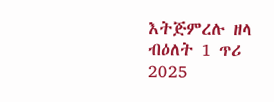እትጅምረሉ ዘላ ብዕለት 1 ጥሪ 2025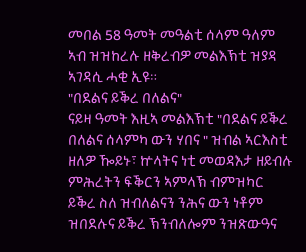መበል 58 ዓመት መዓልቲ ሰላም ዓለም ኣብ ዝዝከረሉ ዘቅረብዎ መልእኽቲ ዝያዳ ኣገዳሲ ሓቂ ኢዩ።
"በደልና ይቕረ በለልና"
ናይዛ ዓመት እዚኣ መልእኽቲ "በደልና ይቕረ በለልና ሰላምካ ውን ሃበና " ዝብል ኣርእስቲ ዘለዎ ዀይኑ፣ ኵላትና ነቲ መወዳእታ ዘይብሉ ምሕረትን ፍቕርን ኣምላኽ ብምዝካር ይቕረ ስለ ዝብለልናን ንሕና ውን ነቶም ዝበደሉና ይቕረ ኽንብለሎም ንዝጽውዓና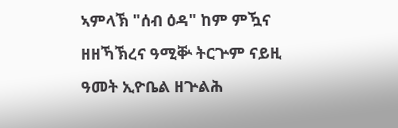ኣምላኽ "ሰብ ዕዳ" ከም ምዃና ዘዘኻኽረና ዓሚቝ ትርጕም ናይዚ ዓመት ኢዮቤል ዘጕልሕ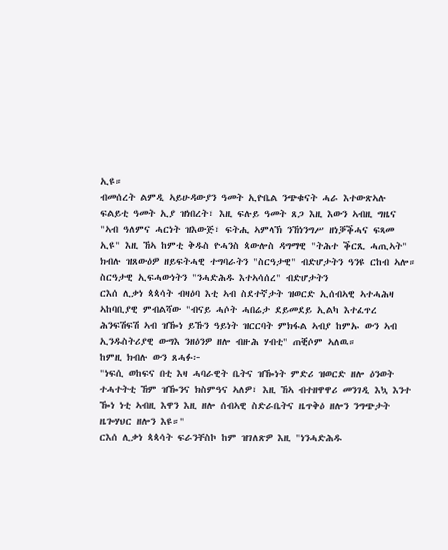ኢዩ።
ብመሰረት ልምዲ ኣይሁዳውያን ዓመት ኢዮቤል ንጭቁናት ሓራ እተውጽኣሉ ፍልይቲ ዓመት ኢያ ዝነበረት፣ እዚ ፍሉይ ዓመት ጸጋ እዚ እውን ኣብዚ ግዜና "ኣብ ዓለምና ሓርነት ዝእውጅ፣ ፍትሒ ኣምላኽ ንኸነንግሥ ዘነቓቕሓና ፍጻመ ኢዩ" እዚ ኸኣ ከምቲ ቅዱስ ዮሓንስ ጳውሎስ ዳግማዊ "ትሕተ ቕርጺ ሓጢኣት" ክብሉ ዝጸውዕዎ ዘይፍትሓዊ ተግባራትን "ስርዓታዊ" ብድሆታትን ዓንዩ ርከብ ኣሎ።
ስርዓታዊ ኢፍሓውነትን "ንሓድሕዱ እተኣሳሰረ" ብድሆታትን
ርእሰ ሊቃነ ጳጳሳት ብዛዕባ እቲ ኣብ ስደተኛታት ዝወርድ ኢሰብኣዊ ኣተሓሕዛ ኣከባቢያዊ ምብልሻው "ብናይ ሓሶት ሓበሬታ ደይመደይ ኢልካ እተፈጥረ ሕንፍሽፍሽ ኣብ ዝዀነ ይኹን ዓይነት ዝርርባት ምክፋል ኣብያ ከምኡ ውን ኣብ ኢንዱስትሪያዊ ውግእ ንዘዕንዎ ዘሎ ብዙሕ ሃብቲ" ጠቒሶም ኣለዉ።
ከምዚ ክብሉ ውን ጸሓፉ፦
"ነፍሲ ወከፍና በቲ እዛ ሓባራዊት ቤትና ዝዀነት ምድሪ ዝወርድ ዘሎ ዕንወት ተሓተትቲ ኸም ዝዀንና ክስምዓና ኣለዎ፣ እዚ ኸኣ ብተዘዋዋሪ መንገዲ እኳ እንተ ዀነ ነቲ ኣብዚ እዋን እዚ ዘሎ ሰብኣዊ ስድራቤትና ዜጥቅዕ ዘሎን ንግጭታት ዜጐሃህር ዘሎን እዩ።"
ርእሰ ሊቃነ ጳጳሳት ፍራንቸስኮ ከም ዝገለጽዎ እዚ "ነንሓድሕዱ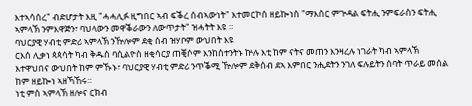እተኣሳሰረ" ብድሆታት እዚ "ሓሓሊፉ ዚግበር ኣብ ፍቕረ ሰብኣውነት" እተመርኮሰ ዘይኰነስ "ማእሰር ምጕዳል ፍትሒ ንምፍራስን ፍትሒ ኣምላኽ ንምእዋጅን፣ ባህላውን መዋቕራውን ለውጥታት" ዝሓትት እዩ ።
ባህርያዊ ሃብቲ ምድሪ ኣምላኽ ንዅሎም ደቂ ሰብ ዝሃቦም ውህበት እዩ
ርእሰ ሊቃነ ጳጳሳት ካብ ቅዱስ ባሲልዮስ ዘቂሳርያ ጠቒሶም እንከስተንትኑ ኵሉ እቲ ከም ናትና መጠን እንዛረሉ ነገራት ካብ ኣምላኽ እተዋህበና ውህበት ከም ምኹኑ፣ ባህርያዊ ሃብቲ ምድሪ ንጥቕሚ ዅሎም ደቅሰብ ደኣ እምበር ንሒደትን ንገለ ፍሉይትን ሰባት ጥራይ መሰል ከም ዘይኰነ ኣዘኻኸሩ።
ነቲ ምስ ኣምላኽ ዘሎና ርክብ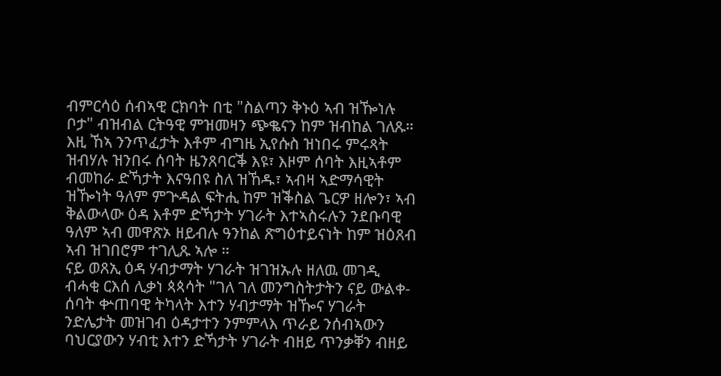ብምርሳዕ ሰብኣዊ ርክባት በቲ "ስልጣን ቅኑዕ ኣብ ዝዀነሉ ቦታ" ብዝብል ርትዓዊ ምዝመዛን ጭቈናን ከም ዝብከል ገለጹ።
እዚ ኸኣ ንንጥፈታት እቶም ብግዜ ኢየሱስ ዝነበሩ ምሩጻት ዝብሃሉ ዝንበሩ ሰባት ዜንጸባርቕ እዩ፣ እዞም ሰባት እዚኣቶም ብመከራ ድኻታት እናዓበዩ ስለ ዝኸዱ፣ ኣብዛ ኣድማሳዊት ዝዀነት ዓለም ምጕዳል ፍትሒ ከም ዝቕስል ጌርዎ ዘሎን፣ ኣብ ቅልውላው ዕዳ እቶም ድኻታት ሃገራት እተኣስሩሉን ንደቡባዊ ዓለም ኣብ መዋጽኦ ዘይብሉ ዓንከል ጽግዕተይናነት ከም ዝዕጸብ ኣብ ዝገበሮም ተገሊጹ ኣሎ ።
ናይ ወጸኢ ዕዳ ሃብታማት ሃገራት ዝገዝኡሉ ዘለዉ መገዲ
ብሓቂ ርእሰ ሊቃነ ጳጳሳት "ገለ ገለ መንግስትታትን ናይ ውልቀ-ሰባት ቍጠባዊ ትካላት እተን ሃብታማት ዝዀና ሃገራት ንድሌታት መዝገብ ዕዳታተን ንምምላእ ጥራይ ንሰብኣውን ባህርያውን ሃብቲ እተን ድኻታት ሃገራት ብዘይ ጥንቃቐን ብዘይ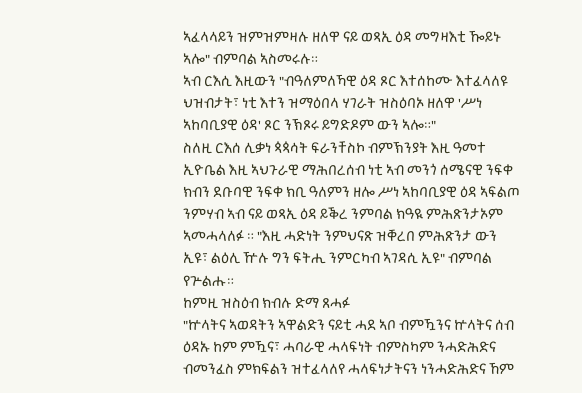ኣፈላላይን ዝምዝምዛሉ ዘለዋ ናይ ወጻኢ ዕዳ መግዛእቲ ዀይኑ ኣሎ" ብምባል ኣስመሩሉ።
ኣብ ርእሲ እዚውን "ብዓለምለኻዊ ዕዳ ጾር እተሰከሙ እተፈላለዩ ህዝብታት፣ ነቲ እተን ዝማዕበላ ሃገራት ዝስዕባኦ ዘለዋ 'ሥነ ኣከባቢያዊ ዕዳ' ጾር ንኽጾሩ ይግድዶም ውን ኣሎ።"
ስለዚ ርእሰ ሊቃነ ጳጳሳት ፍራንቸስኮ ብምኽንያት እዚ ዓመተ ኢዮቤል እዚ ኣህጉራዊ ማሕበረሰብ ነቲ ኣብ መንጎ ሰሜናዊ ንፍቀ ክብን ደቡባዊ ንፍቀ ክቢ ዓለምን ዘሎ ሥነ ኣከባቢያዊ ዕዳ ኣፍልጦ ንምሃብ ኣብ ናይ ወጻኢ ዕዳ ይቕረ ንምባል ክዓዪ ምሕጽንታኦም ኣመሓላለፉ ። "እዚ ሓድነት ንምህናጽ ዝቐረበ ምሕጽንታ ውን ኢዩ፣ ልዕሊ ዅሉ ግን ፍትሒ ንምርካብ ኣገዳሲ ኢዩ" ብምባል የጕልሑ።
ከምዚ ዝስዕብ ክብሉ ድማ ጸሓፉ
"ኵላትና ኣወዳትን ኣዋልድን ናይቲ ሓደ ኣቦ ብምዃንና ኵላትና ሰብ ዕዳኡ ከም ምዃና፣ ሓባራዊ ሓላፍነት ብምስካም ንሓድሕድና ብመንፈስ ምክፍልን ዝተፈላለየ ሓላፍነታትናን ነንሓድሕድና ኸም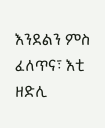እንደልን ምስ ፈለጥና፣ እቲ ዘድሊ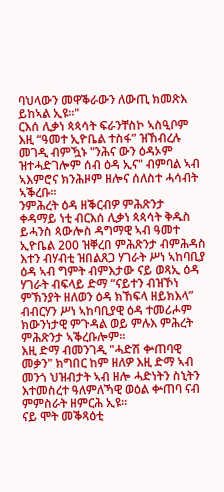ባህላውን መዋቕራውን ለውጢ ክመጽእ ይከኣል ኢዩ።"
ርእሰ ሊቃነ ጳጳሳት ፍራንቸስኮ ኣስዒቦም እዚ “ዓመተ ኢዮቤል ተስፋ” ዝኸብረሉ መገዲ ብምዃኑ "ንሕና ውን ዕዳኦም ዝተሓድገሎም ሰብ ዕዳ ኢና" ብምባል ኣብ ኣእምሮና ክንሕዞም ዘሎና ሰለስተ ሓሳብት ኣቕረቡ።
ንምሕረት ዕዳ ዘቕርብዎ ምሕጽንታ
ቀዳማይ ነቲ ብርእሰ ሊቃነ ጳጳሳት ቅዱስ ይሓንስ ጳውሎስ ዳግማዊ ኣብ ዓመተ ኢዮቤል 200 ዝቐረበ ምሕጽንታ ብምሕዳስ እተን ብሃብቲ ዝበልጸጋ ሃገራት ሥነ ኣከባቢያ ዕዳ ኣብ ግምት ብምእታው ናይ ወጻኢ ዕዳ ሃገራት ብፍላይ ድማ “ናይተን ብዝኾነ ምኽንያት ዘለወን ዕዳ ክኸፍላ ዘይክእላ” ብብርሃን ሥነ ኣከባቢያዊ ዕዳ ተመሪሖም ክውንነታዊ ምጉዳል ወይ ምሉእ ምሕረት ምሕጽንታ ኣቕረቡሎም።
እዚ ድማ ብመንገዲ "ሓድሽ ቍጠባዊ መቃን" ክግበር ከም ዘለዎ እዚ ድማ ኣብ መንጎ ህዝብታት ኣብ ዘሎ ሓድነትን ስኒትን እተመስረተ ዓለምለኻዊ ወዕል ቍጠባ ናብ ምምስራት ዘምርሕ ኢዩ።
ናይ ሞት መቕጻዕቲ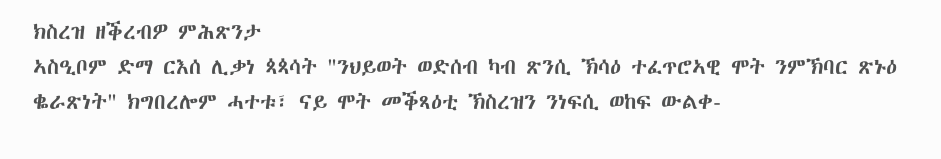ክስረዝ ዘቕረብዎ ምሕጽንታ
ኣስዒቦም ድማ ርእሰ ሊቃነ ጳጳሳት "ንህይወት ወድሰብ ካብ ጽንሲ ኽሳዕ ተፈጥሮኣዊ ሞት ንምኽባር ጽኑዕ ቈራጽነት" ክግበረሎም ሓተቱ፣ ናይ ሞት መቕጻዕቲ ኽስረዝን ንነፍሲ ወከፍ ውልቀ-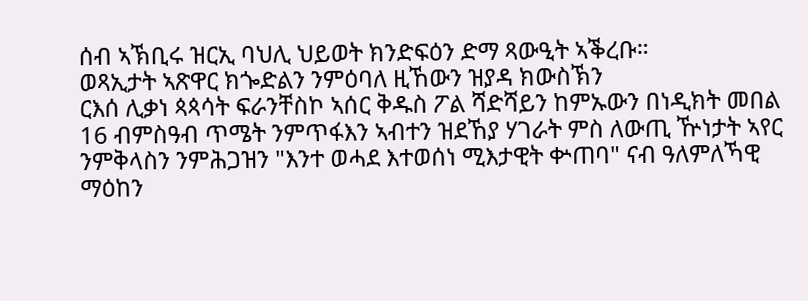ሰብ ኣኽቢሩ ዝርኢ ባህሊ ህይወት ክንድፍዕን ድማ ጻውዒት ኣቕረቡ።
ወጻኢታት ኣጽዋር ክጐድልን ንምዕባለ ዚኸውን ዝያዳ ክውስኽን
ርእሰ ሊቃነ ጳጳሳት ፍራንቸስኮ ኣሰር ቅዱስ ፖል ሻድሻይን ከምኡውን በነዲክት መበል 16 ብምስዓብ ጥሜት ንምጥፋእን ኣብተን ዝደኸያ ሃገራት ምስ ለውጢ ዅነታት ኣየር ንምቅላስን ንምሕጋዝን "እንተ ወሓደ እተወሰነ ሚእታዊት ቍጠባ" ናብ ዓለምለኻዊ ማዕከን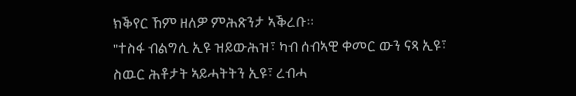ክቕየር ኸም ዘለዎ ምሕጽንታ ኣቕረቡ።
"ተስፋ ብልግሲ ኢዩ ዝይውሕዝ፣ ካብ ሰብኣዊ ቀመር ውን ናጻ ኢዩ፣ ስዉር ሕቶታት ኣይሓትትን ኢዩ፣ ረብሓ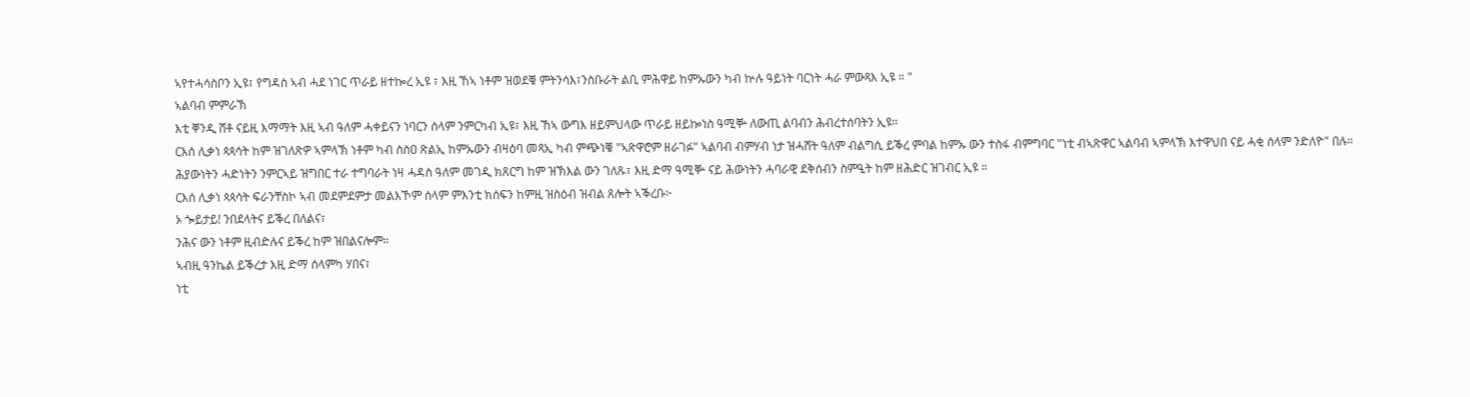ኣየተሓሳስቦን ኢዩ፣ የግዳስ ኣብ ሓደ ነገር ጥራይ ዘተኰረ ኢዩ ፣ እዚ ኸኣ ነቶም ዝወደቑ ምትንሳእ፣ንስቡራት ልቢ ምሕዋይ ከምኡውን ካብ ኵሉ ዓይነት ባርነት ሓራ ምውጻእ ኢዩ ። "
ኣልባብ ምምራኽ
እቲ ቐንዲ ሸቶ ናይዚ እማማት እዚ ኣብ ዓለም ሓቀይናን ነባርን ሰላም ንምርካብ ኢዩ፣ እዚ ኸኣ ውግእ ዘይምህላው ጥራይ ዘይኰነስ ዓሚቝ ለውጢ ልባብን ሕብረተሰባትን ኢዩ።
ርእሰ ሊቃነ ጳጳሳት ከም ዝገለጽዎ ኣምላኽ ነቶም ካብ ስስዐ ጽልኢ ከምኡውን ብዛዕባ መጻኢ ካብ ምጭነቑ "ኣጽዋሮም ዘራገፉ" ኣልባብ ብምሃብ ነታ ዝሓሸት ዓለም ብልግሲ ይቕረ ምባል ከምኡ ውን ተስፋ ብምግባር "ነቲ ብኣጽዋር ኣልባብ ኣምላኽ እተዋህበ ናይ ሓቂ ሰላም ንድለዮ" በሉ።
ሕያውነትን ሓድነትን ንምርኣይ ዝግበር ተራ ተግባራት ነዛ ሓዳስ ዓለም መገዲ ክጸርግ ከም ዝኽእል ውን ገለጹ፣ እዚ ድማ ዓሚቝ ናይ ሕውነትን ሓባራዊ ደቅሰብን ስምዒት ከም ዘሕድር ዝገብር ኢዩ ።
ርእሰ ሊቃነ ጳጳሳት ፍራንቸስኮ ኣብ መደምደምታ መልእኾም ሰላም ምእንቲ ክሰፍን ከምዚ ዝስዕብ ዝብል ጸሎት ኣቕረቡ፦
ኦ ጐይታይ! ንበደላትና ይቕረ በለልና፣
ንሕና ውን ነቶም ዚብድሉና ይቕረ ከም ዝበልናሎም።
ኣብዚ ዓንኬል ይቕረታ እዚ ድማ ሰላምካ ሃበና፣
ነቲ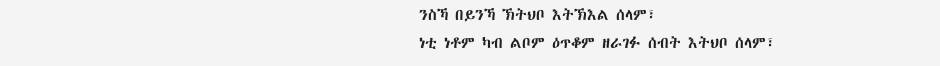ንስኻ በይንኻ ኽትህቦ እትኽእል ሰላም፣
ነቲ ነቶም ካብ ልቦም ዕጥቆም ዘራገፉ ሰብት እትህቦ ሰላም፣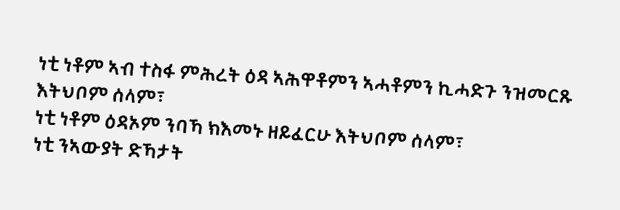ነቲ ነቶም ኣብ ተስፋ ምሕረት ዕዳ ኣሕዋቶምን ኣሓቶምን ኪሓድጉ ንዝመርጹ እትህቦም ሰላም፣
ነቲ ነቶም ዕዳኦም ንባኻ ክእመኑ ዘይፈርሁ እትህቦም ሰላም፣
ነቲ ንኣውያት ድኻታት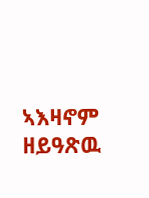ኣእዛኖም ዘይዓጽዉ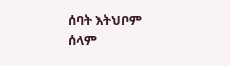ሰባት እትህቦም ሰላም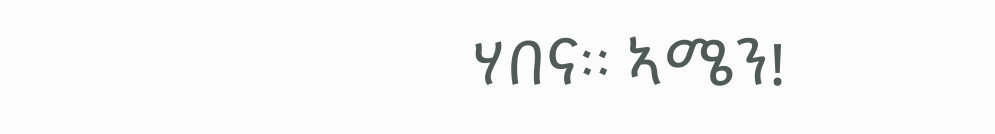ሃበና። ኣሜን!